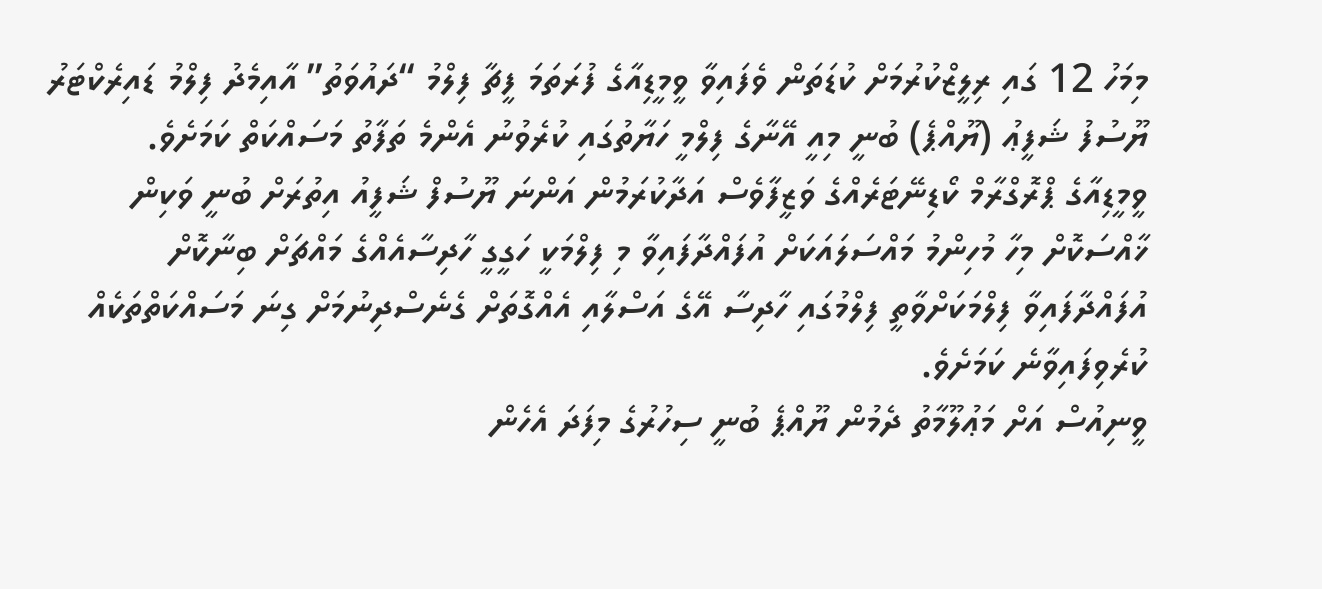މިމަހު 12 ގައި ރިލީޒްކުރުމަށް ކުޑަތަން ވެފައިވާ ވީމީޑިއާގެ ފުރަތަމަ ފީޗާ ފިލްމު “ދައުވަތު” އާއިމެދު ފިލްމު ޑައިރެކްޓަރު ޔޫސުފު ޝަފީޢު (ޔޫއްޕެ) ބުނީ މިއީ އޭނާގެ ފިލްމީ ހަޔާތުގައި ކުރެވުނު އެންމެ ތަފާތު މަސައްކަތް ކަމަށެވެ.
ވީމީޑިއާގެ ޕްރޮގްރާމް ކޯޑިނޭޓަރެއްގެ ވަޒީފާވެސް އަދާކުރަމުން އަންނަ ޔޫސުފް ޝަފީއު އިތުރަށް ބުނީ ވަކިން ޚާއްސަކޮށް މިހާ މުހިންމު މައްސަލައަކަށް އުފައްދާފައިވާ މި ފިލްމަކީ ހަގީގީ ހާދިސާއެއްގެ މައްޗަށް ބިނާކޮށް އުފައްދާފައިވާ ފިލްމަކަށްވާތީ ފިލްމުގައި ހާދިސާ އޭގެ އަސްލާއި އެއްގޮތަށް ގެނެސްދިނުމަށް ގިނަ މަސައްކަތްތަކެއް ކުރެވިފައިވާނެ ކަމަށެވެ.
ވީނިއުސް އަށް މަޢުލޫމާތު ދެމުން ޔޫއްޕެ ބުނީ ސިހުރުގެ މިފަދަ އެހެން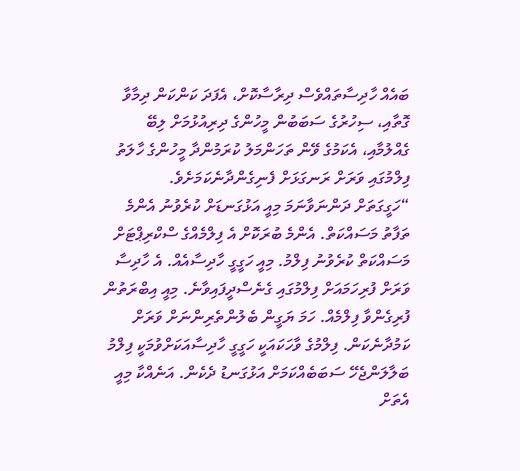ބައެއް ހާދިސާތައްވެސް ދިރާސާކޮށް، އެފަދަ ކަންކަން ދިމާވާ ގޮތާއި، ސިހުރުގެ ސަބަބުން މީހުންގެ ދިރިއުޅުމަށް ލިބޭ ގެއްލުމާއި، އެކަމުގެ ވޭން ތަހަންމަލު ކުރަމުންދާ މީހުންގެ ހާލަތު ފިލްމުގައި ވަރަށް ރަނގަޅަށް ފެނިގެންދާނެކަމަށެވެ.
“ހަގީގަތަށް ދަންނަވާނަމަ މިއީ އަޅުގަނޑަށް ކުރެވުނު އެންމެ ތަފާތު މަސައްކަތް. އެންމެ ބުރަކޮށް އެ ފިލްމެއްގެ ސްކްރިޕްޓަށް މަސައްކަތް ކުރެވުނު ފިލްމު. މިއީ ހަގީގީ ހާދިސާއެއް. އެ ހާދިސާ ވަރަށް ފުރިހަމައަށް ފިލްމުގައި ގެނެސްދީފައިވާނެ. މިއީ އިބްރަތުން ފުރިގެންވާ ފިލްމެއް. ހަމަ ޔަގީން ބެލުންތެރިންނަށް ވަރަށް ކަމުދާނެކަން. ފިލްމުގެ ވާހަކައަކީ ހަގީގީ ހާދިސާއަކަށްވުމަކީ ފިލްމު ބަލާލަންޖެހޭ ސަބަބެއްކަމަށް އަޅުގަނޑު ދެކެން. އަނެއްކާ މިއީ އެތަށް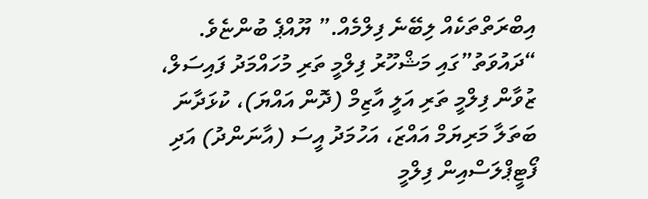އިބްރަތްތަކެއް ލިބޭނެ ފިލްމެއް.” ޔޫއްޕެ ބުންޏެވެ.
“ދައުވަތު”ގައި މަޝްހޫރު ފިލްމީ ތަރި މުހައްމަދު ފައިސަލް، ޒުވާން ފިލްމީ ތަރި އަލީ އާޒިމް (ދޮން އައްޔަ)، ކުޅަދާނަ ބަތަލާ މަރިޔަމް އައްޒަ، އަހުމަދު އީސަ (އާނަންދު) އަދި ފޯޓީޕްލަސްއިން ފިލްމީ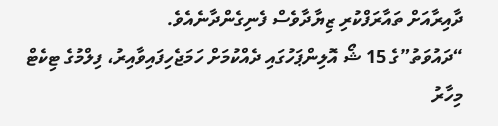ދާއިރާއަށް ތައާރަފްކުރި ޒިޔާދާވެސް ފެނިގެންދާނެއެވެ.
“ދައުވަތު”ގެ 15 ޝޯ އޮލިންޕަހުގައި ދެއްކުމަށް ހަމަޖެހިފައިވާއިރު، ފިލްމުގެ ޓިކެޓް މިހާރު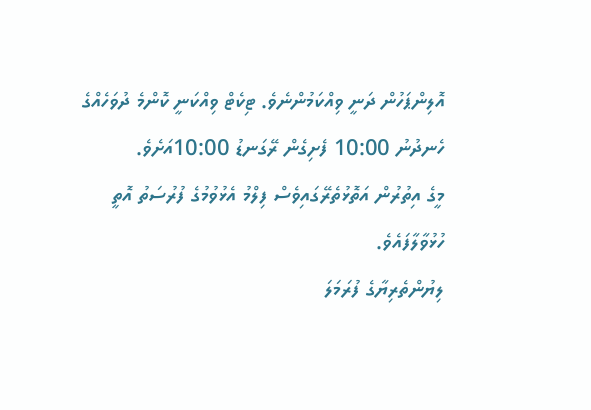އޮލިންޕަހުން ދަނީ ވިއްކަމުންނެވެ. ޓިކެޓް ވިއްކަނީ ކޮންމެ ދުވަހެއްގެ ހެނދުނު 10:00 ފެށިގެން ރޭގަނޑު 10:00އަށެވެ.
މީގެ އިތުރުން އަތޮޅުތެރޭގައިވެސް ފިލްމު އެޅުވުމުގެ ފުރުސަތު އޮތީ ހުޅުވާލާފައެވެ.
ލިޔުންތެރިޔާގެ ފުރަމަލަ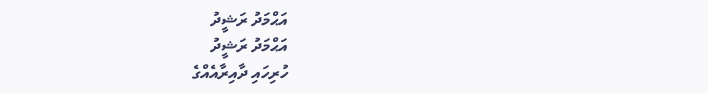އަޙްމަދު ރަޝީދު
އަޙްމަދު ރަޝީދު
ހުރިހައި ދާއިރާއެއްގެ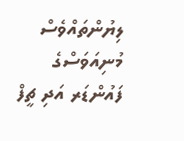ލިޔުންތައްވެސް މުނިއަވަސްގެ ފައުންޑަރ އަދި ޗީފް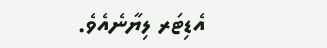އެޑިޓަރ ލިޔާނެއެވެ.